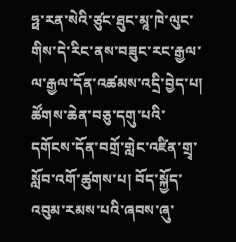ཧྥ་རན་སེའི་ཙུང་ཐུང་མཱ་ཁེ་ལུང་གིས་དེ་རིང་ནས་བཟུང་རང་རྒྱལ་ལ་རྒྱལ་དོན་འཚམས་འདྲི་བྱེད་པ། ཚོགས་ཆེན་བཅུ་དགུ་པའི་དགོངས་དོན་བགྲོ་གླེང་འཛིན་གྲྭ་སློབ་འགོ་ཚུགས་པ། བོད་སྐྱོད་འབུམ་རམས་པའི་ཞབས་ཞུ་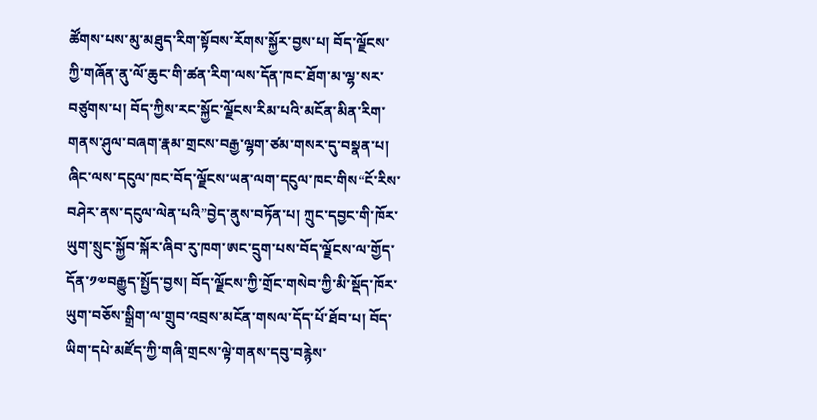ཚོགས་པས་མུ་མཐུད་རིག་སྟོབས་རོགས་སྐྱོར་བྱས་པ། བོད་ལྗོངས་ཀྱི་གཞོན་ནུ་ལོ་ཆུང་གི་ཚན་རིག་ལས་དོན་ཁང་ཐོག་མ་ལྷ་སར་བཙུགས་པ། བོད་ཀྱིས་རང་སྐྱོང་ལྗོངས་རིམ་པའི་མངོན་མིན་རིག་གནས་ཤུལ་བཞག་རྣམ་གྲངས་བརྒྱ་ལྷག་ཙམ་གསར་དུ་བསྣན་པ། ཞིང་ལས་དངུལ་ཁང་བོད་ལྗོངས་ཡན་ལག་དངུལ་ཁང་གིས“ངོ་རིས་བཤེར་ནས་དངུལ་ལེན་པའི”བྱེད་ནུས་བཏོན་པ། ཀྲུང་དབྱང་གི་ཁོར་ཡུག་སྲུང་སྐྱོབ་སྐོར་ཞིབ་རུ་ཁག་ཨང་དྲུག་པས་བོད་ལྗོངས་ལ་གྱོད་དོན་༡༧བརྒྱུད་སྤྱོད་བྱས། བོད་ལྗོངས་ཀྱི་གྲོང་གསེབ་ཀྱི་མི་སྡོད་ཁོར་ཡུག་བཅོས་སྒྲིག་ལ་གྲུབ་འབྲས་མངོན་གསལ་དོད་པོ་ཐོབ་པ། བོད་ཡིག་དཔེ་མཛོད་ཀྱི་གཞི་གྲངས་ལྟེ་གནས་དབུ་བརྙེས་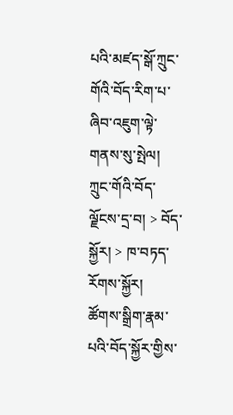པའི་མཛད་སྒོ་ཀྲུང་གོའི་བོད་རིག་པ་ཞིབ་འཇུག་ལྟེ་གནས་སུ་སྤེལ།
ཀྲུང་གོའི་བོད་ལྗོངས་དྲ་བ། > བོད་སྐྱོར། > ཁ་བཏད་རོགས་སྐྱོར།
ཚོགས་སྒྲིག་རྣམ་པའི་བོད་སྐྱོར་གྱིས་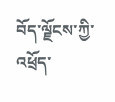བོད་ལྗོངས་ཀྱི་འཕྲོད་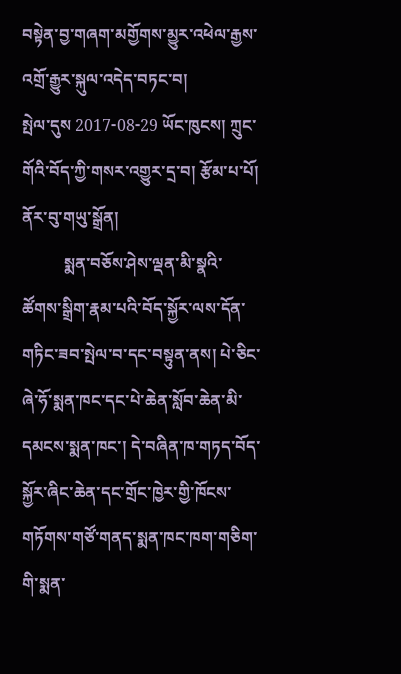བསྟེན་བྱ་གཞག་མགྱོགས་མྱུར་འཕེལ་རྒྱས་འགྲོ་རྒྱུར་སྐུལ་འདེད་བཏང་བ།
སྤེལ་དུས 2017-08-29 ཡོང་ཁུངས། ཀྲུང་གོའི་བོད་ཀྱི་གསར་འགྱུར་དྲ་བ། རྩོམ་པ་པོ། ནོར་བུ་གཡུ་སྒྲོན།
          སྨན་བཅོས་ཤེས་ལྡན་མི་སྣའི་ཚོགས་སྒྲིག་རྣམ་པའི་བོད་སྐྱོར་ལས་དོན་གཏིང་ཟབ་སྤེལ་བ་དང་བསྟུན་ནས། པེ་ཅིང་ཞེ་ཧོ་སྨན་ཁང་དང་པེ་ཆེན་སློབ་ཆེན་མི་དམངས་སྨན་ཁང་། དེ་བཞིན་ཁ་གཏད་བོད་སྐྱོར་ཞིང་ཆེན་དང་གྲོང་ཁྱེར་གྱི་ཁོངས་གཏོགས་གཙོ་གནད་སྨན་ཁང་ཁག་གཅིག་གི་སྨན་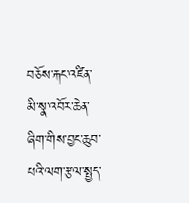བཅོས་རྐང་འཛིན་མི་སྣ་འབོར་ཆེན་ཞིག་གིས་བྱང་ཆུབ་པའི་ལག་རྩལ་སྤྱད་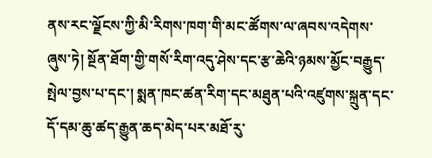ནས་རང་ལྗོངས་ཀྱི་མི་རིགས་ཁག་གི་མང་ཚོགས་ལ་ཞབས་འདེགས་ཞུས་ཏེ། སྔོན་ཐོག་གྱི་གསོ་རིག་འདུ་ཤེས་དང་རྩ་ཆེའི་ཉམས་མྱོང་བརྒྱུད་སྤེལ་བྱས་པ་དང་། སྨན་ཁང་ཚན་རིག་དང་མཐུན་པའི་འཛུགས་སྐྲུན་དང་དོ་དམ་ཆུ་ཚད་རྒྱུན་ཆད་མེད་པར་མཐོ་རུ་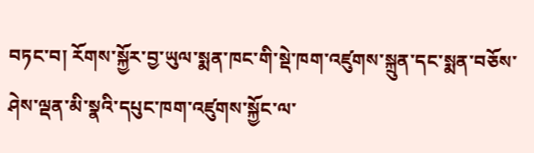བཏང་བ། རོགས་སྐྱོར་བྱ་ཡུལ་སྨན་ཁང་གི་སྡེ་ཁག་འཛུགས་སྐྲུན་དང་སྨན་བཅོས་ཤེས་ལྡན་མི་སྣའི་དཔུང་ཁག་འཛུགས་སྐྱོང་ལ་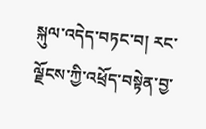སྐུལ་འདེད་བཏང་བ། རང་ལྗོངས་ཀྱི་འཕྲོད་བསྟེན་བྱ་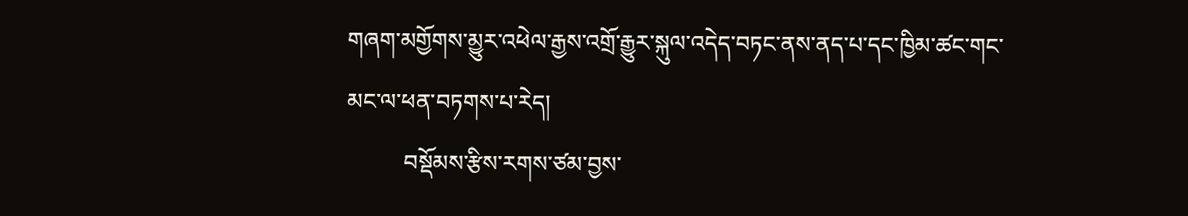གཞག་མགྱོགས་མྱུར་འཕེལ་རྒྱས་འགྲོ་རྒྱུར་སྐུལ་འདེད་བཏང་ནས་ནད་པ་དང་ཁྱིམ་ཚང་གང་མང་ལ་ཕན་བཏགས་པ་རེད།
          བསྡོམས་རྩིས་རགས་ཙམ་བྱས་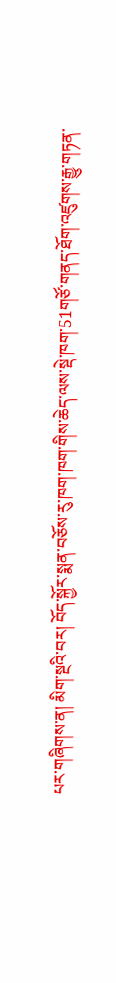པར་གཞིགས་ན། མིག་སྔའི་བར། བོད་སྐྱོར་སྨན་བཅོས་རུ་ཁག་ཁག་གིས་ཆེད་ལས་སྡེ་ཁག་51གཙོ་གནད་ཐོག་འཛུགས་རྒྱུ་གཏན་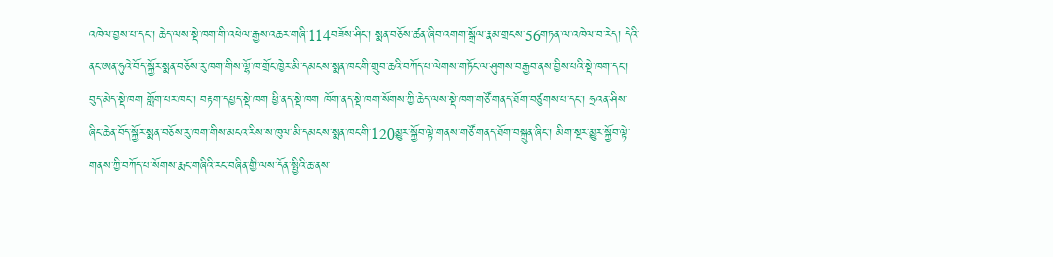འཁེལ་བྱས་པ་དང་། ཆེད་ལས་སྡེ་ཁག་གི་འཕེལ་རྒྱས་འཆར་གཞི་114བཟོས་ཤིང་། སྨན་བཅོས་ཚན་ཞིབ་འགག་སྒྲོལ་རྣམ་གྲངས་56གཏན་ལ་འཁེལ་བ་རེད། དེའི་ནང་ཨན་ཧུའེ་བོད་སྐྱོར་སྨན་བཅོས་རུ་ཁག་གིས་ལྷོ་ཁ་གྲོང་ཁྱེར་མི་དམངས་སྨན་ཁང་གི་གྲུབ་ཆའི་བཀོད་པ་ལེགས་གཏོང་ལ་ཤུགས་བརྒྱབ་ནས་བྱིས་པའི་སྡེ་ཁག་དང་། བུད་མེད་སྡེ་ཁག གློག་པར་ཁང་། བརྟག་དཔྱད་སྡེ་ཁག ཕྱི་ནད་སྡེ་ཁག ཁོག་ནད་སྡེ་ཁག་སོགས་ཀྱི་ཆེད་ལས་སྡེ་ཁག་གཙོ་གནད་ཐོག་བཙུགས་པ་དང་། ཧྲའན་ཤིས་ཞིང་ཆེན་བོད་སྐྱོར་སྨན་བཅོས་རུ་ཁག་གིས་མངའ་རིས་ས་ཁུལ་མི་དམངས་སྨན་ཁང་གི་120མྱུར་སྐྱོབ་ལྟེ་གནས་གཙོ་གནད་ཐོག་བསྐྲུན་ཞིང་། མིག་སྔར་མྱུར་སྐྱོབ་ལྟེ་གནས་ཀྱི་བཀོད་པ་སོགས་རྨང་གཞིའི་རང་བཞིན་གྱི་ལས་དོན་སྤྱིའི་ཆ་ནས་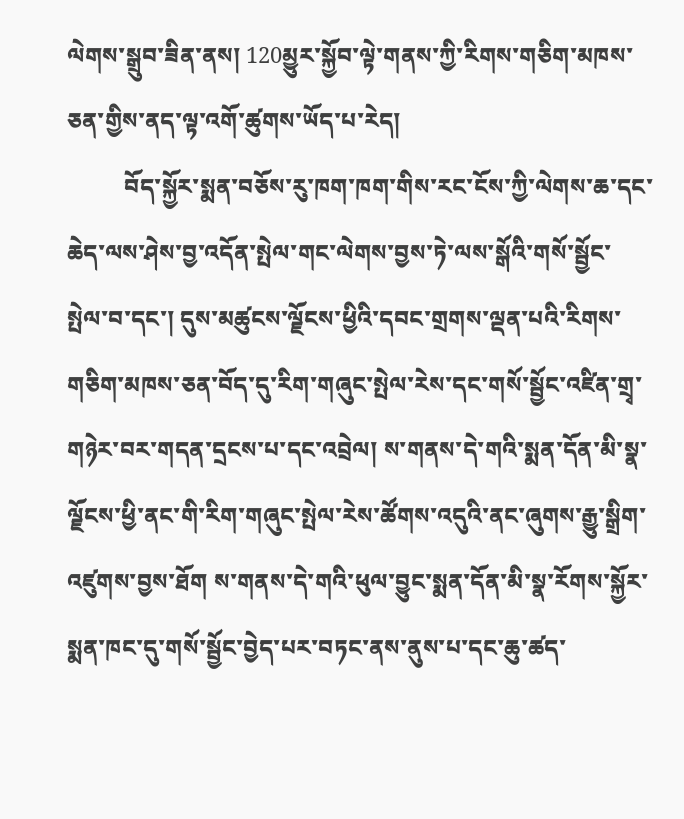ལེགས་སྒྲུབ་ཟིན་ནས། 120མྱུར་སྐྱོབ་ལྟེ་གནས་ཀྱི་རིགས་གཅིག་མཁས་ཅན་གྱིས་ནད་ལྟ་འགོ་ཚུགས་ཡོད་པ་རེད།
          བོད་སྐྱོར་སྨན་བཅོས་རུ་ཁག་ཁག་གིས་རང་ངོས་ཀྱི་ལེགས་ཆ་དང་ཆེད་ལས་ཤེས་བྱ་འདོན་སྤེལ་གང་ལེགས་བྱས་ཏེ་ལས་སྒོའི་གསོ་སྦྱོང་སྤེལ་བ་དང་། དུས་མཚུངས་ལྗོངས་ཕྱིའི་དབང་གྲགས་ལྡན་པའི་རིགས་གཅིག་མཁས་ཅན་བོད་དུ་རིག་གཞུང་སྤེལ་རེས་དང་གསོ་སྦྱོང་འཛིན་གྲྭ་གཉེར་བར་གདན་དྲངས་པ་དང་འབྲེལ། ས་གནས་དེ་གའི་སྨན་དོན་མི་སྣ་ལྗོངས་ཕྱི་ནང་གི་རིག་གཞུང་སྤེལ་རེས་ཚོགས་འདུའི་ནང་ཞུགས་རྒྱུ་སྒྲིག་འཛུགས་བྱས་ཐོག ས་གནས་དེ་གའི་ཕུལ་བྱུང་སྨན་དོན་མི་སྣ་རོགས་སྐྱོར་སྨན་ཁང་དུ་གསོ་སྦྱོང་བྱེད་པར་བཏང་ནས་ནུས་པ་དང་ཆུ་ཚད་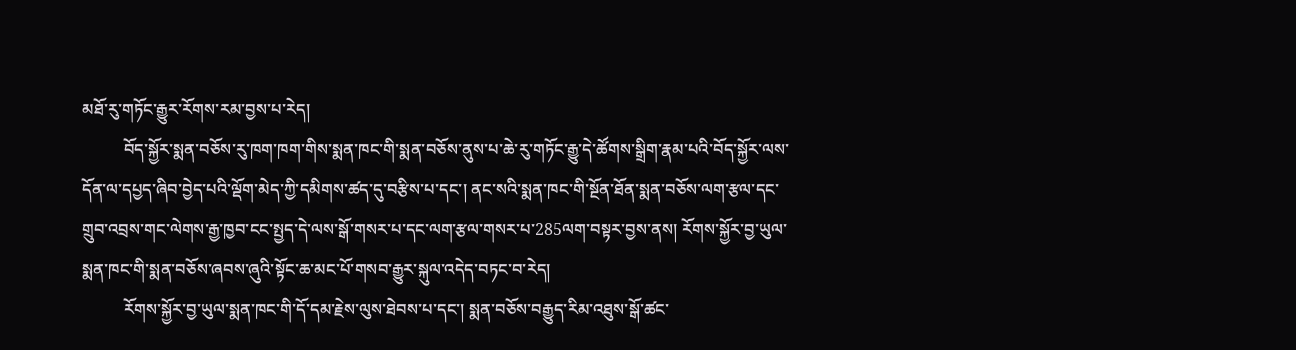མཐོ་རུ་གཏོང་རྒྱུར་རོགས་རམ་བྱས་པ་རེད།
          བོད་སྐྱོར་སྨན་བཅོས་རུ་ཁག་ཁག་གིས་སྨན་ཁང་གི་སྨན་བཅོས་ནུས་པ་ཆེ་རུ་གཏོང་རྒྱུ་དེ་ཚོགས་སྒྲིག་རྣམ་པའི་བོད་སྐྱོར་ལས་དོན་ལ་དཔྱད་ཞིབ་བྱེད་པའི་ལྡོག་མེད་ཀྱི་དམིགས་ཚད་དུ་བརྩིས་པ་དང་། ནང་སའི་སྨན་ཁང་གི་སྔོན་ཐོན་སྨན་བཅོས་ལག་རྩལ་དང་གྲུབ་འབྲས་གང་ལེགས་རྒྱ་ཁྱབ་ངང་སྤྱད་དེ་ལས་སྒོ་གསར་པ་དང་ལག་རྩལ་གསར་པ་285ལག་བསྟར་བྱས་ནས། རོགས་སྐྱོར་བྱ་ཡུལ་སྨན་ཁང་གི་སྨན་བཅོས་ཞབས་ཞུའི་སྟོང་ཆ་མང་པོ་གསབ་རྒྱུར་སྐུལ་འདེད་བཏང་བ་རེད།
          རོགས་སྐྱོར་བྱ་ཡུལ་སྨན་ཁང་གི་དོ་དམ་རྗེས་ལུས་ཐེབས་པ་དང་། སྨན་བཅོས་བརྒྱུད་རིམ་འཐུས་སྒོ་ཚང་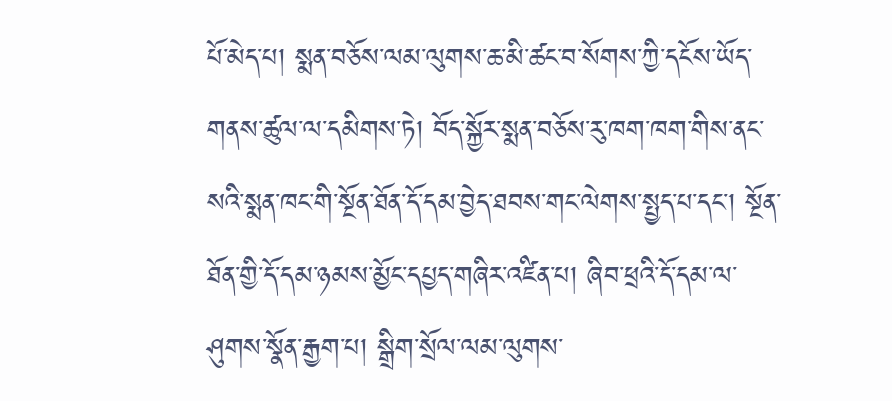པོ་མེད་པ། སྨན་བཅོས་ལམ་ལུགས་ཆ་མི་ཚང་བ་སོགས་ཀྱི་དངོས་ཡོད་གནས་ཚུལ་ལ་དམིགས་ཏེ། བོད་སྐྱོར་སྨན་བཅོས་རུ་ཁག་ཁག་གིས་ནང་སའི་སྨན་ཁང་གི་སྔོན་ཐོན་དོ་དམ་བྱེད་ཐབས་གང་ལེགས་སྤྱད་པ་དང་། སྔོན་ཐོན་གྱི་དོ་དམ་ཉམས་མྱོང་དཔྱད་གཞིར་འཛིན་པ། ཞིབ་ཕྲའི་དོ་དམ་ལ་ཤུགས་སྣོན་རྒྱག་པ། སྒྲིག་སྲོལ་ལམ་ལུགས་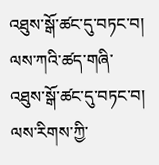འཐུས་སྒོ་ཚང་དུ་བཏང་བ། ལས་ཀའི་ཚད་གཞི་འཐུས་སྒོ་ཚང་དུ་བཏང་བ། ལས་རིགས་ཀྱི་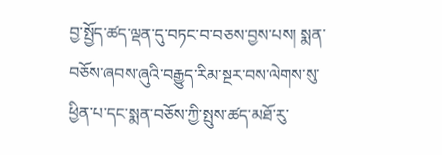བྱ་སྤྱོད་ཚད་ལྡན་དུ་བཏང་བ་བཅས་བྱས་པས། སྨན་བཅོས་ཞབས་ཞུའི་བརྒྱུད་རིམ་སྔར་བས་ལེགས་སུ་ཕྱིན་པ་དང་སྨན་བཅོས་ཀྱི་སྤུས་ཚད་མཐོ་རུ་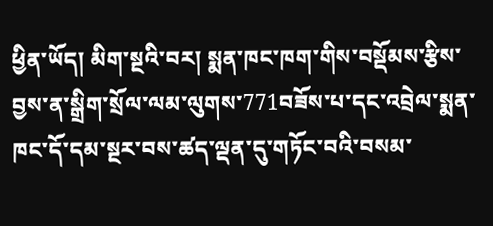ཕྱིན་ཡོད། མིག་སྔའི་བར། སྨན་ཁང་ཁག་གིས་བསྡོམས་རྩིས་བྱས་ན་སྒྲིག་སྲོལ་ལམ་ལུགས་771བཟོས་པ་དང་འབྲེལ་སྨན་ཁང་དོ་དམ་སྔར་བས་ཚད་ལྡན་དུ་གཏོང་བའི་བསམ་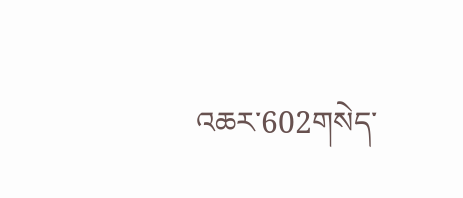འཆར་602གསེད་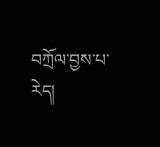བཀྲོལ་བྱས་པ་རེད།